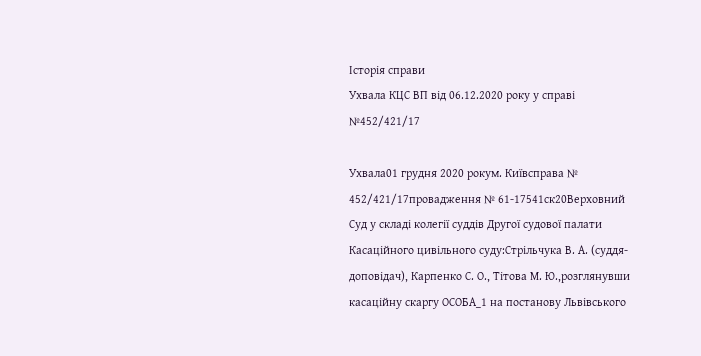Історія справи
Ухвала КЦС ВП від 06.12.2020 року у справі №452/421/17

Ухвала01 грудня 2020 рокум. Київсправа № 452/421/17провадження № 61-17541ск20Верховний Суд у складі колегії суддів Другої судової палати Касаційного цивільного суду:Стрільчука В. А. (суддя-доповідач), Карпенко С. О., Тітова М. Ю.,розглянувши касаційну скаргу ОСОБА_1 на постанову Львівського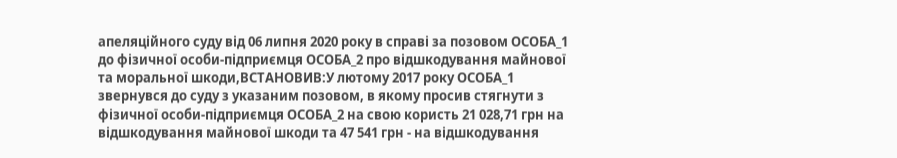апеляційного суду від 06 липня 2020 року в справі за позовом ОСОБА_1 до фізичної особи-підприємця ОСОБА_2 про відшкодування майнової та моральної шкоди,ВСТАНОВИВ:У лютому 2017 року ОСОБА_1 звернувся до суду з указаним позовом, в якому просив стягнути з фізичної особи-підприємця ОСОБА_2 на свою користь 21 028,71 грн на відшкодування майнової шкоди та 47 541 грн - на відшкодування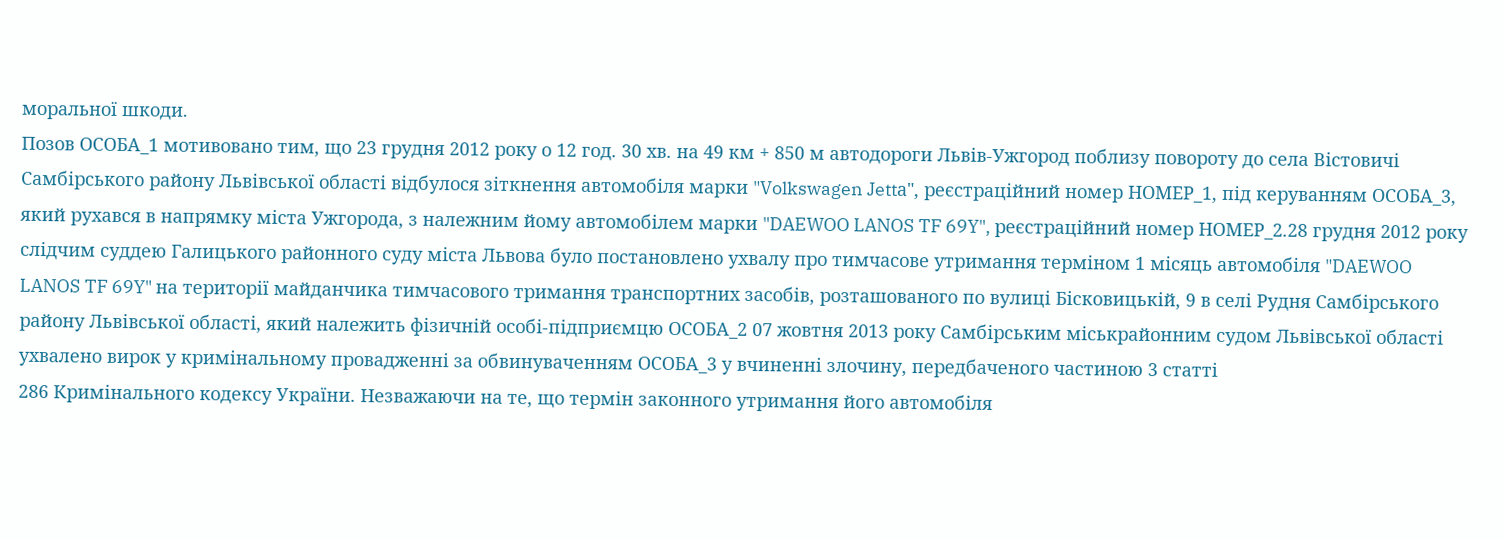моральної шкоди.
Позов ОСОБА_1 мотивовано тим, що 23 грудня 2012 року о 12 год. 30 хв. на 49 км + 850 м автодороги Львів-Ужгород поблизу повороту до села Вістовичі Самбірського району Львівської області відбулося зіткнення автомобіля марки "Volkswagen Jettа", реєстраційний номер НОМЕР_1, під керуванням ОСОБА_3, який рухався в напрямку міста Ужгорода, з належним йому автомобілем марки "DAEWOO LANOS TF 69Y", реєстраційний номер НОМЕР_2.28 грудня 2012 року слідчим суддею Галицького районного суду міста Львова було постановлено ухвалу про тимчасове утримання терміном 1 місяць автомобіля "DAEWOO LANOS TF 69Y" на території майданчика тимчасового тримання транспортних засобів, розташованого по вулиці Бісковицькій, 9 в селі Рудня Самбірського району Львівської області, який належить фізичній особі-підприємцю ОСОБА_2 07 жовтня 2013 року Самбірським міськрайонним судом Львівської області ухвалено вирок у кримінальному провадженні за обвинуваченням ОСОБА_3 у вчиненні злочину, передбаченого частиною 3 статті
286 Кримінального кодексу України. Незважаючи на те, що термін законного утримання його автомобіля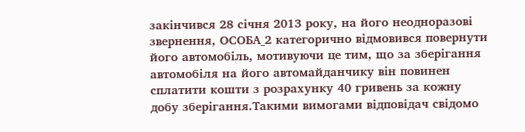закінчився 28 січня 2013 року, на його неодноразові звернення, ОСОБА_2 категорично відмовився повернути його автомобіль, мотивуючи це тим, що за зберігання автомобіля на його автомайданчику він повинен сплатити кошти з розрахунку 40 гривень за кожну добу зберігання.Такими вимогами відповідач свідомо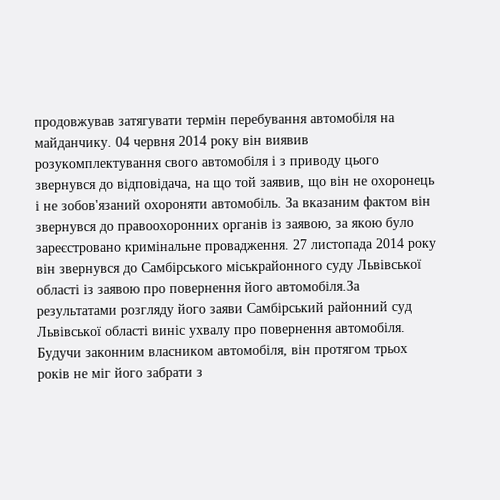продовжував затягувати термін перебування автомобіля на майданчику. 04 червня 2014 року він виявив розукомплектування свого автомобіля і з приводу цього звернувся до відповідача, на що той заявив, що він не охоронець і не зобов'язаний охороняти автомобіль. За вказаним фактом він звернувся до правоохоронних органів із заявою, за якою було зареєстровано кримінальне провадження. 27 листопада 2014 року він звернувся до Самбірського міськрайонного суду Львівської області із заявою про повернення його автомобіля.За результатами розгляду його заяви Самбірський районний суд Львівської області виніс ухвалу про повернення автомобіля. Будучи законним власником автомобіля, він протягом трьох років не міг його забрати з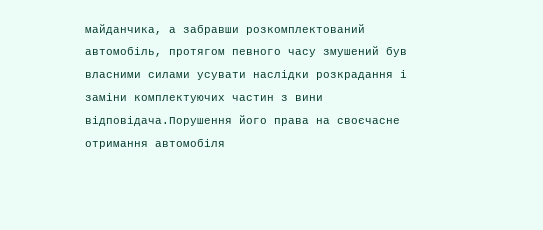майданчика, а забравши розкомплектований автомобіль, протягом певного часу змушений був власними силами усувати наслідки розкрадання і заміни комплектуючих частин з вини відповідача.Порушення його права на своєчасне отримання автомобіля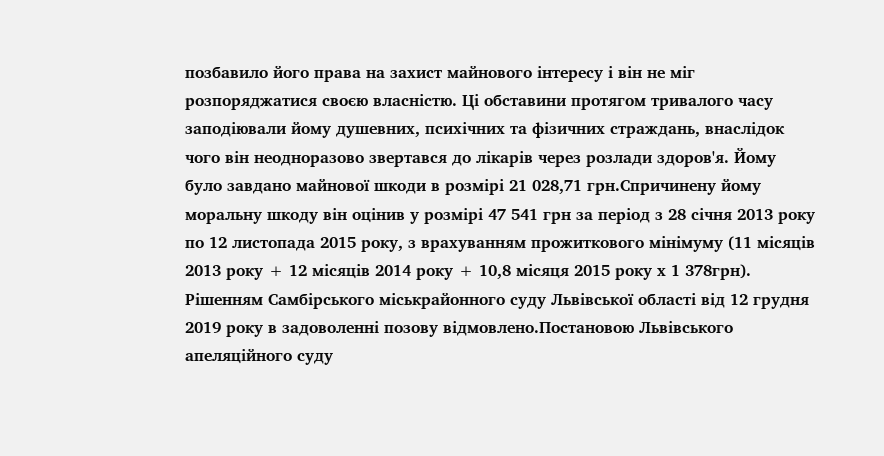позбавило його права на захист майнового інтересу і він не міг розпоряджатися своєю власністю. Ці обставини протягом тривалого часу заподіювали йому душевних, психічних та фізичних страждань, внаслідок чого він неодноразово звертався до лікарів через розлади здоров'я. Йому було завдано майнової шкоди в розмірі 21 028,71 грн.Спричинену йому моральну шкоду він оцінив у розмірі 47 541 грн за період з 28 січня 2013 року по 12 листопада 2015 року, з врахуванням прожиткового мінімуму (11 місяців 2013 року + 12 місяців 2014 року + 10,8 місяця 2015 року х 1 378грн).
Рішенням Самбірського міськрайонного суду Львівської області від 12 грудня 2019 року в задоволенні позову відмовлено.Постановою Львівського апеляційного суду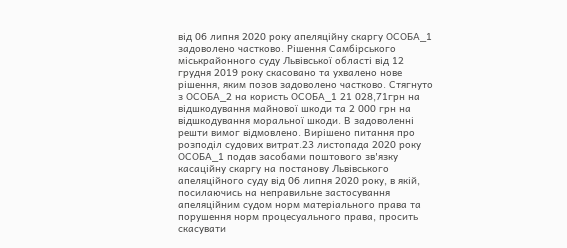від 06 липня 2020 року апеляційну скаргу ОСОБА_1 задоволено частково. Рішення Самбірського міськрайонного суду Львівської області від 12 грудня 2019 року скасовано та ухвалено нове рішення, яким позов задоволено частково. Стягнуто з ОСОБА_2 на користь ОСОБА_1 21 028,71грн на відшкодування майнової шкоди та 2 000 грн на відшкодування моральної шкоди. В задоволенні решти вимог відмовлено. Вирішено питання про розподіл судових витрат.23 листопада 2020 року ОСОБА_1 подав засобами поштового зв'язку касаційну скаргу на постанову Львівського апеляційного суду від 06 липня 2020 року, в якій, посилаючись на неправильне застосування апеляційним судом норм матеріального права та порушення норм процесуального права, просить скасувати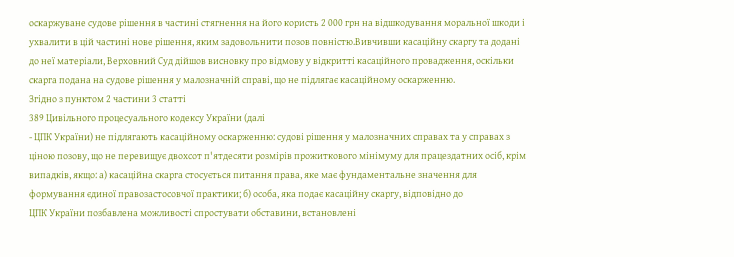оскаржуване судове рішення в частині стягнення на його користь 2 000 грн на відшкодування моральної шкоди і ухвалити в цій частині нове рішення, яким задовольнити позов повністю.Вивчивши касаційну скаргу та додані до неї матеріали, Верховний Суд дійшов висновку про відмову у відкритті касаційного провадження, оскільки скарга подана на судове рішення у малозначній справі, що не підлягає касаційному оскарженню.
Згідно з пунктом 2 частини 3 статті
389 Цивільного процесуального кодексу України (далі
- ЦПК України) не підлягають касаційному оскарженню: судові рішення у малозначних справах та у справах з ціною позову, що не перевищує двохсот п'ятдесяти розмірів прожиткового мінімуму для працездатних осіб, крім випадків, якщо: а) касаційна скарга стосується питання права, яке має фундаментальне значення для формування єдиної правозастосовчої практики; б) особа, яка подає касаційну скаргу, відповідно до
ЦПК України позбавлена можливості спростувати обставини, встановлені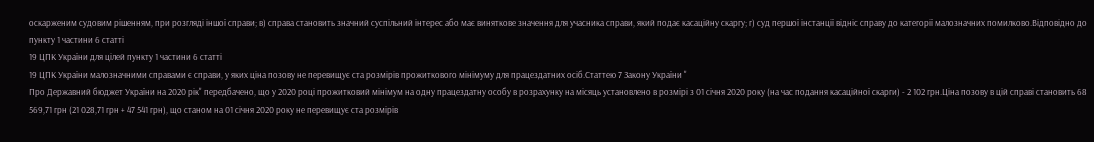оскарженим судовим рішенням, при розгляді іншої справи; в) справа становить значний суспільний інтерес або має виняткове значення для учасника справи, який подає касаційну скаргу; г) суд першої інстанції відніс справу до категорії малозначних помилково.Відповідно до пункту 1 частини 6 статті
19 ЦПК України для цілей пункту 1 частини 6 статті
19 ЦПК України малозначними справами є справи, у яких ціна позову не перевищує ста розмірів прожиткового мінімуму для працездатних осіб.Статтею 7 Закону України "
Про Державний бюджет України на 2020 рік" передбачено, що у 2020 році прожитковий мінімум на одну працездатну особу в розрахунку на місяць установлено в розмірі з 01 січня 2020 року (на час подання касаційної скарги) - 2 102 грн.Ціна позову в цій справі становить 68 569,71 грн (21 028,71 грн + 47 541 грн), що станом на 01 січня 2020 року не перевищує ста розмірів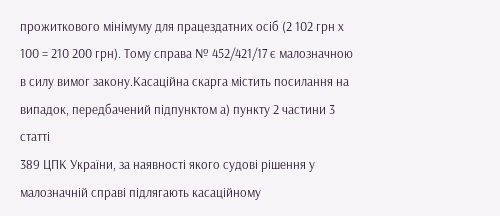прожиткового мінімуму для працездатних осіб (2 102 грн х 100 = 210 200 грн). Тому справа № 452/421/17 є малозначною в силу вимог закону.Касаційна скарга містить посилання на випадок, передбачений підпунктом а) пункту 2 частини 3 статті
389 ЦПК України, за наявності якого судові рішення у малозначній справі підлягають касаційному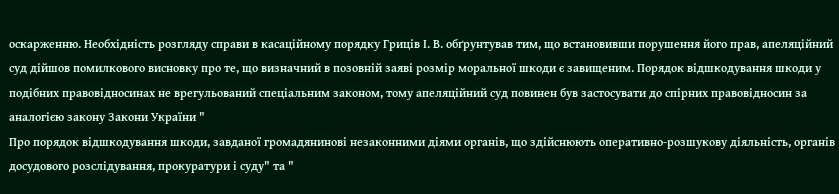оскарженню. Необхідність розгляду справи в касаційному порядку Гриців І. В. обґрунтував тим, що встановивши порушення його прав, апеляційний суд дійшов помилкового висновку про те, що визначний в позовній заяві розмір моральної шкоди є завищеним. Порядок відшкодування шкоди у подібних правовідносинах не врегульований спеціальним законом, тому апеляційний суд повинен був застосувати до спірних правовідносин за аналогією закону Закони України "
Про порядок відшкодування шкоди, завданої громадянинові незаконними діями органів, що здійснюють оперативно-розшукову діяльність, органів досудового розслідування, прокуратури і суду" та "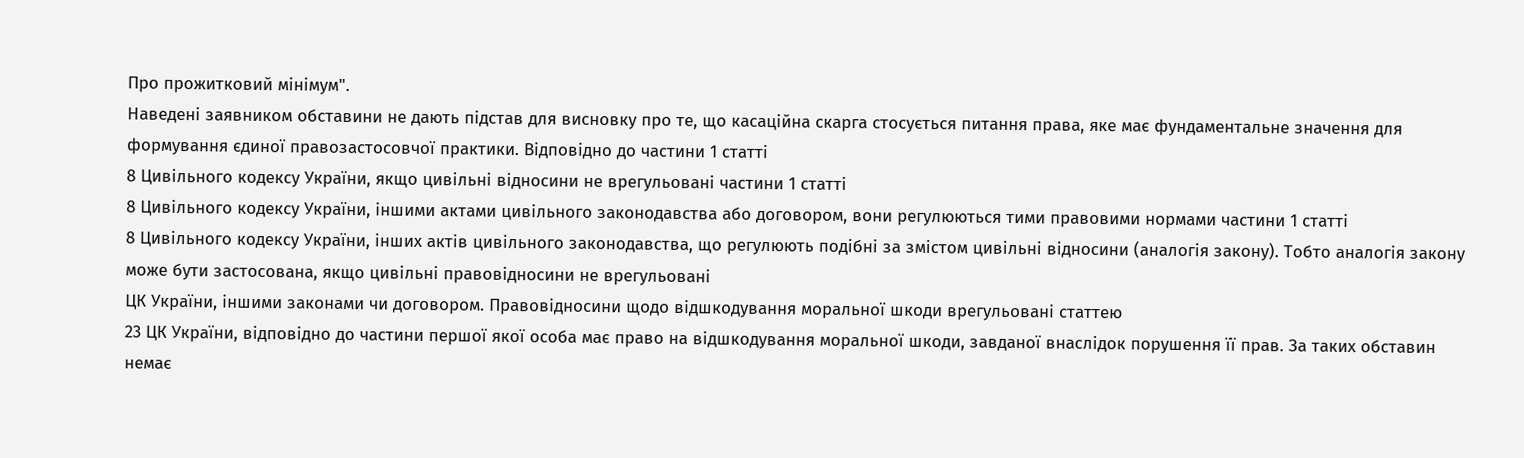Про прожитковий мінімум".
Наведені заявником обставини не дають підстав для висновку про те, що касаційна скарга стосується питання права, яке має фундаментальне значення для формування єдиної правозастосовчої практики. Відповідно до частини 1 статті
8 Цивільного кодексу України, якщо цивільні відносини не врегульовані частини 1 статті
8 Цивільного кодексу України, іншими актами цивільного законодавства або договором, вони регулюються тими правовими нормами частини 1 статті
8 Цивільного кодексу України, інших актів цивільного законодавства, що регулюють подібні за змістом цивільні відносини (аналогія закону). Тобто аналогія закону може бути застосована, якщо цивільні правовідносини не врегульовані
ЦК України, іншими законами чи договором. Правовідносини щодо відшкодування моральної шкоди врегульовані статтею
23 ЦК України, відповідно до частини першої якої особа має право на відшкодування моральної шкоди, завданої внаслідок порушення її прав. За таких обставин немає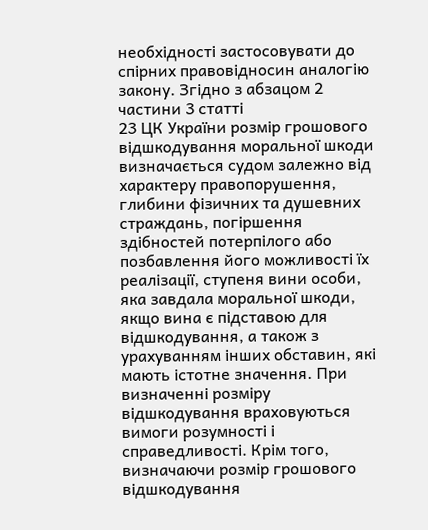необхідності застосовувати до спірних правовідносин аналогію закону. Згідно з абзацом 2 частини 3 статті
23 ЦК України розмір грошового відшкодування моральної шкоди визначається судом залежно від характеру правопорушення, глибини фізичних та душевних страждань, погіршення здібностей потерпілого або позбавлення його можливості їх реалізації, ступеня вини особи, яка завдала моральної шкоди, якщо вина є підставою для відшкодування, а також з урахуванням інших обставин, які мають істотне значення. При визначенні розміру відшкодування враховуються вимоги розумності і справедливості. Крім того, визначаючи розмір грошового відшкодування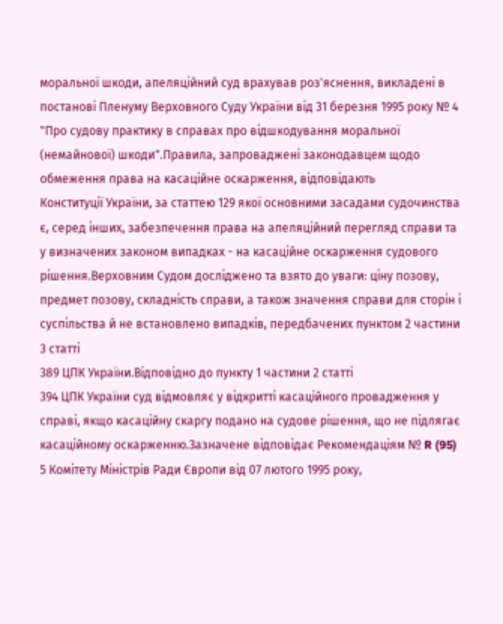моральної шкоди, апеляційний суд врахував роз'яснення, викладені в постанові Пленуму Верховного Суду України від 31 березня 1995 року № 4 "Про судову практику в справах про відшкодування моральної (немайнової) шкоди".Правила, запроваджені законодавцем щодо обмеження права на касаційне оскарження, відповідають
Конституції України, за статтею 129 якої основними засадами судочинства є, серед інших, забезпечення права на апеляційний перегляд справи та у визначених законом випадках - на касаційне оскарження судового рішення.Верховним Судом досліджено та взято до уваги: ціну позову, предмет позову, складність справи, а також значення справи для сторін і суспільства й не встановлено випадків, передбачених пунктом 2 частини 3 статті
389 ЦПК України.Відповідно до пункту 1 частини 2 статті
394 ЦПК України суд відмовляє у відкритті касаційного провадження у справі, якщо касаційну скаргу подано на судове рішення, що не підлягає касаційному оскарженню.Зазначене відповідає Рекомендаціям № R (95) 5 Комітету Міністрів Ради Європи від 07 лютого 1995 року,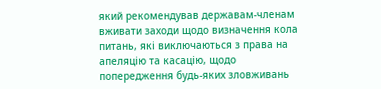який рекомендував державам-членам вживати заходи щодо визначення кола питань, які виключаються з права на апеляцію та касацію, щодо попередження будь-яких зловживань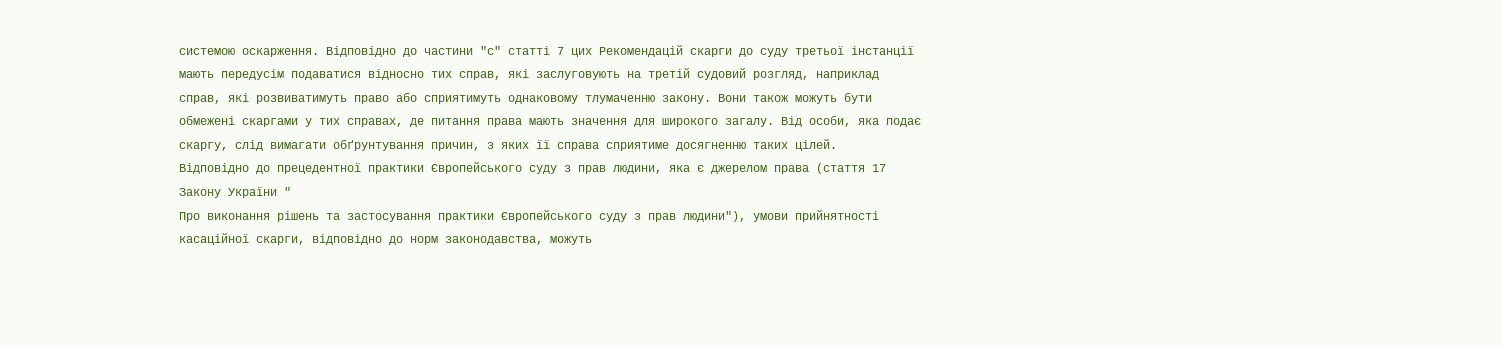системою оскарження. Відповідно до частини "с" статті 7 цих Рекомендацій скарги до суду третьої інстанції мають передусім подаватися відносно тих справ, які заслуговують на третій судовий розгляд, наприклад справ, які розвиватимуть право або сприятимуть однаковому тлумаченню закону. Вони також можуть бути обмежені скаргами у тих справах, де питання права мають значення для широкого загалу. Від особи, яка подає скаргу, слід вимагати обґрунтування причин, з яких її справа сприятиме досягненню таких цілей.
Відповідно до прецедентної практики Європейського суду з прав людини, яка є джерелом права (стаття 17 Закону України "
Про виконання рішень та застосування практики Європейського суду з прав людини"), умови прийнятності касаційної скарги, відповідно до норм законодавства, можуть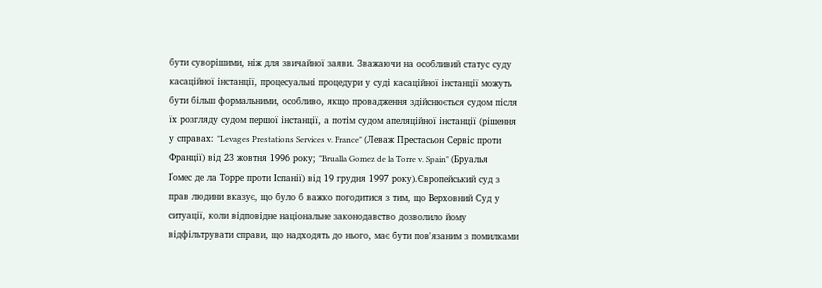бути суворішими, ніж для звичайної заяви. Зважаючи на особливий статус суду касаційної інстанції, процесуальні процедури у суді касаційної інстанції можуть бути більш формальними, особливо, якщо провадження здійснюється судом після їх розгляду судом першої інстанції, а потім судом апеляційної інстанції (рішення у справах: "Levages Prestations Services v. France" (Леваж Престасьон Сервіс проти Франції) від 23 жовтня 1996 року; "Brualla Gomez de la Torre v. Spain" (Бруалья Ґомес де ла Торре проти Іспанії) від 19 грудня 1997 року).Європейський суд з прав людини вказує, що було б важко погодитися з тим, що Верховний Суд у ситуації, коли відповідне національне законодавство дозволило йому відфільтрувати справи, що надходять до нього, має бути пов'язаним з помилками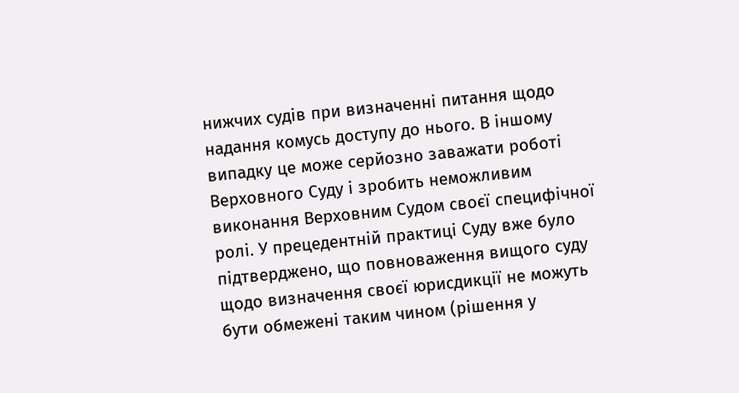нижчих судів при визначенні питання щодо надання комусь доступу до нього. В іншому випадку це може серйозно заважати роботі Верховного Суду і зробить неможливим виконання Верховним Судом своєї специфічної ролі. У прецедентній практиці Суду вже було підтверджено, що повноваження вищого суду щодо визначення своєї юрисдикції не можуть бути обмежені таким чином (рішення у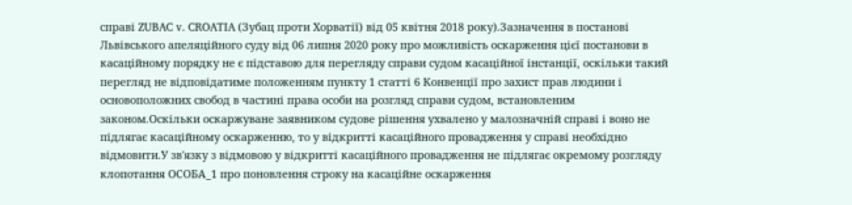справі ZUBAC v. CROATIA (Зубац проти Хорватії) від 05 квітня 2018 року).Зазначення в постанові Львівського апеляційного суду від 06 липня 2020 року про можливість оскарження цієї постанови в касаційному порядку не є підставою для перегляду справи судом касаційної інстанції, оскільки такий перегляд не відповідатиме положенням пункту 1 статті 6 Конвенції про захист прав людини і основоположних свобод в частині права особи на розгляд справи судом, встановленим законом.Оскільки оскаржуване заявником судове рішення ухвалено у малозначній справі і воно не підлягає касаційному оскарженню, то у відкритті касаційного провадження у справі необхідно відмовити.У зв'язку з відмовою у відкритті касаційного провадження не підлягає окремому розгляду клопотання ОСОБА_1 про поновлення строку на касаційне оскарження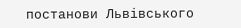постанови Львівського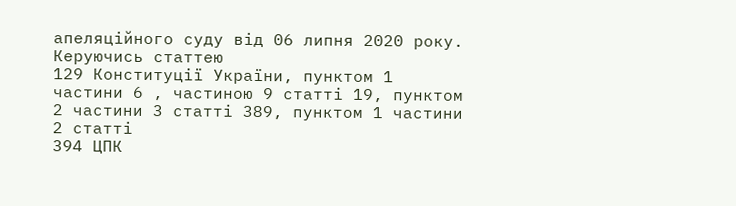апеляційного суду від 06 липня 2020 року.
Керуючись статтею
129 Конституції України, пунктом 1 частини 6 , частиною 9 статті 19, пунктом 2 частини 3 статті 389, пунктом 1 частини 2 статті
394 ЦПК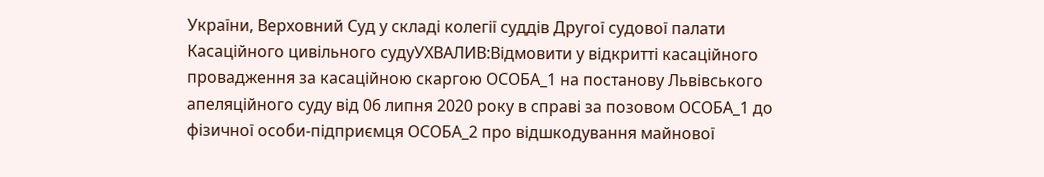України, Верховний Суд у складі колегії суддів Другої судової палати Касаційного цивільного судуУХВАЛИВ:Відмовити у відкритті касаційного провадження за касаційною скаргою ОСОБА_1 на постанову Львівського апеляційного суду від 06 липня 2020 року в справі за позовом ОСОБА_1 до фізичної особи-підприємця ОСОБА_2 про відшкодування майнової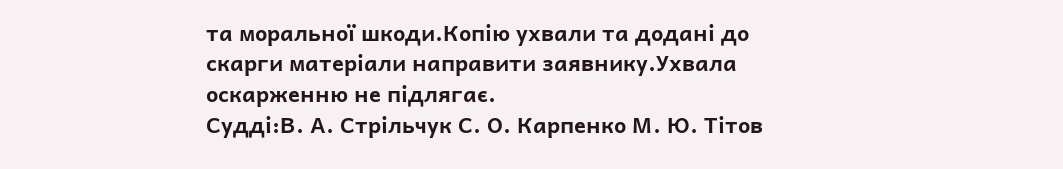та моральної шкоди.Копію ухвали та додані до скарги матеріали направити заявнику.Ухвала оскарженню не підлягає.
Судді:В. А. Стрільчук С. О. Карпенко М. Ю. Тітов